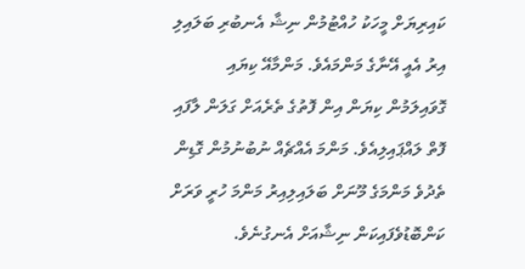ކައިރިޔަށް މީހަކު ހުއްޓުމުން ނިޝާ އެނބުރި ބަލައިލި އިރު އެއީ އޭނާގެ މަންމައެވެ. މަންމާއޭ ކިޔައި ގޮވައިލަމުން ކިޔަން އިން ފޮތުގެ ތެރެއަށް ގަލަން ލާފައި ފޮތް ލައްޕައިލިއެވެ. މަންމަ އެއްޗެއް ނުބުނުމުން ގޮޑިން ތެދުވެ މަންމަގެ މޫނަށް ބަލައިލިއިރު މަންމަ ހުރީ ވަރަށް ކަންބޮޑުވެފައިކަން ނިޝާއަށް އެނގުނެވެ.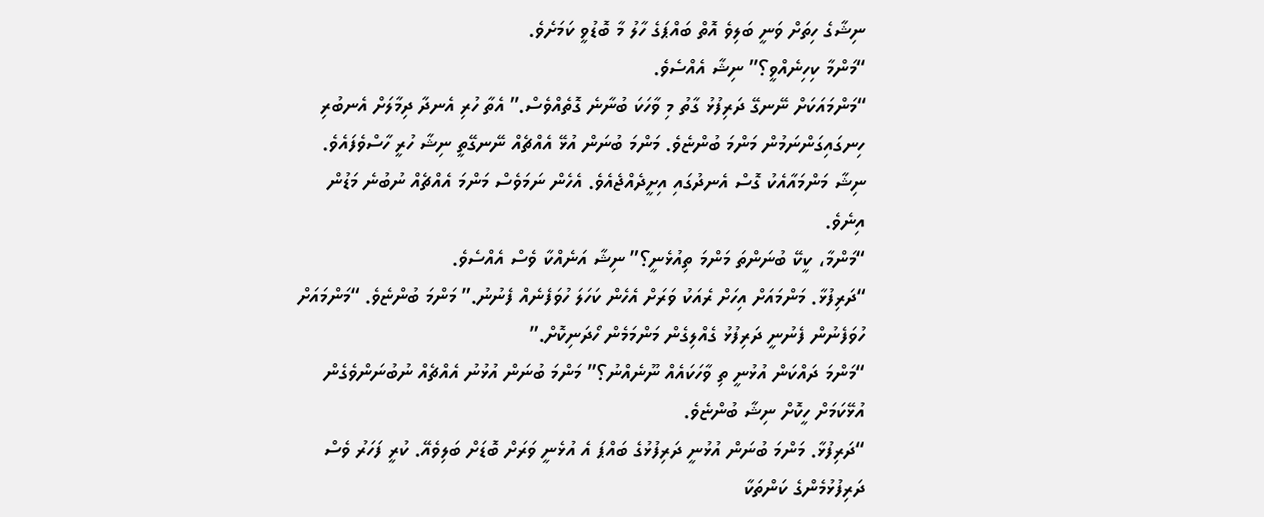ނިޝާގެ ހިތަށް ވަނީ ބަލިވެ އޮތް ބައްޕަގެ ހާލު މާ ބޮޑުވީ ކަމަށެވެ.
“މަންމާ ކިހިނެއްވީ؟” ނިޝާ އެއްސެވެ.
“މަންމައަކަށް ނޭނގޭ ދަރިފުޅު ގާތު މި ވާހަކަ ބުނާނެ ގޮތެއްވެސް.” އެތާ ހުރި އެނދާ ދިމާލަށް އެނބުރި ހިނގައިގަންނަމުން މަންމަ ބުންޏެވެ. މަންމަ ބުނަން އުޅޭ އެއްޗެއް ނޭނގޭތީ ނިޝާ ހުރީ ހާސްވެފައެވެ. ނިޝާ މަންމައާއެކު ގޮސް އެނދުގައި އިށީދެއްޖެއެވެ. އެހެން ނަމަވެސް މަންމަ އެއްޗެއް ނުބުނެ މަޑުން އިނެވެ.
“މަންމާ، ކީކޭ ބުނަންތަ މަންމަ ތިއުޅެނީ؟” ނިޝާ އަނެއްކާ ވެސް އެއްސެވެ.
“ދަރިފުޅާ. މަންމައަށް އިހަށް ރެއަކު ވަރަށް އެހެން ކަހަލަ ހުވަފެނެއް ފެނުނު.” މަންމަ ބުންޏެވެ. “މަންމައަށް ހުވަފެނުން ފެނުނީ ދަރިފުޅު ގެއްލިގެން މަންމަމެން ހޯދަނިކޮށް.”
“މަންމަ ދައްކަން އުޅުނީ ތި ވާހަކައެއް ނޫނެއްނު؟” މަންމަ ބުނަން އުޅުނު އެއްޗެއް ނުބުނަންވެގެން އުޅޭކަމަށް ހީކޮށް ނިޝާ ބުންޏެވެ.
“ދަރިފުޅާ. މަންމަ ބުނަން އުޅުނީ ދަރިފުޅުގެ ބައްޕަ އެ އުޅެނީ ވަރަށް ބޮޑަށް ބަލިވެއޭ. ކުރީ ފަހަރު ވެސް ދަރިފުޅުމެންގެ ކަންތަކާ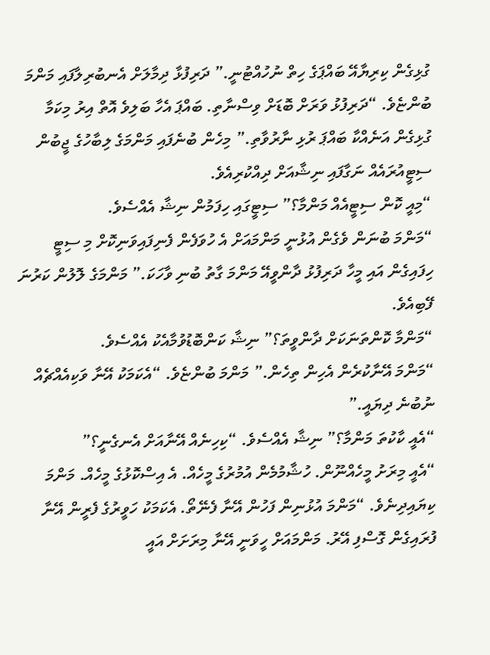ގުޅިގެން ކިރިޔާއޭ ބައްޕަގެ ހިތް ނުހުއްޓުނީ.” ދަރިފުޅާ ދިމާލަށް އެނބުރިލާފައި މަންމަ ބުންޏެވެ. “ދަރިފުޅު ވަރަށް ބޮޑަށް ވިސްނާތި. ބައްޕަ އެހާ ބަލިވެ އޮތް އިރު މިކަމާ ގުޅިގެން އަނެއްކާ ބައްޕަ ރުޅި ނާރުވާތި.” މިހެން ބުނެފައި މަންމަގެ ލިބާހުގެ ޖީބުން ސިޓީއުރައެއް ނަގާފައި ނިޝާއަށް ދިއްކުރިއެވެ.
“މިއީ ކޮން ސިޓީއެއް މަންމާ؟” ސިޓީގައި ހިފަމުން ނިޝާ އެއްސެވެ.
“މަންމަ ބުނަން ވެގެން އުޅުނީ މަންމައަށް އެ ހުވަފެން ފެނިފައިވަނިކޮށް މި ސިޓީ ހިފައިގެން އައި މީހާ ދަރިފުޅު ދާންވީއޭ މަންމަ ގާތު ބުނި ވާހަކަ.” މަންމަގެ ލޮލުން ކަރުނަ ފޭބިއެވެ.
“މަންމާ ކޮންތަނަކަށް ދާންވީތަ؟” ނިޝާ ކަންބޮޑުވުމާއެކު އެއްސެވެ.
“މަންމަ އޭނާކުރެން އެހިން ތިހެން.” މަންމަ ބުންޏެވެ. “އެކަމަކު އޭނާ ވަކިއެއްޗެއް ނުބުނެ ދިޔައީ.”
“އެއީ ކާކުތަ މަންމާ؟” ނިޝާ އެއްސެވެ. “ކިހިނެއް އޭނާއަށް އެނގެނީ؟”
“އެއީ މިރަށު މީހެއްނޫން. ހުޝާމުމެން އުމުރުގެ މީހެއް. އެ އިސްކޮޅުގެ މީހެއް. މަންމަ ކިޔައިދިނެވެ. “މަންމަ އުޅުނިން ފަހުން އޭނާ ފެނޭތޯ. އެކަމަކު ހަވީރުގެ ފެރީން އޭނާ ފުރައިގެން ގޮސްފި އޭރު. މަންމައަށް ހީވަނީ އޭނާ މިރަށަށް އައީ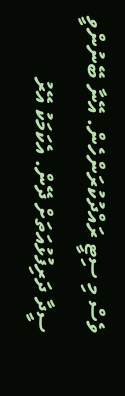ވެސް މި ސިޓީ ރައްދުކުރަންހެން. އޭނާ ބޭނުންވީ ސީދާ ދަރިފުޅުއަތަށް ދޭން. އެކަމަކު އޭރު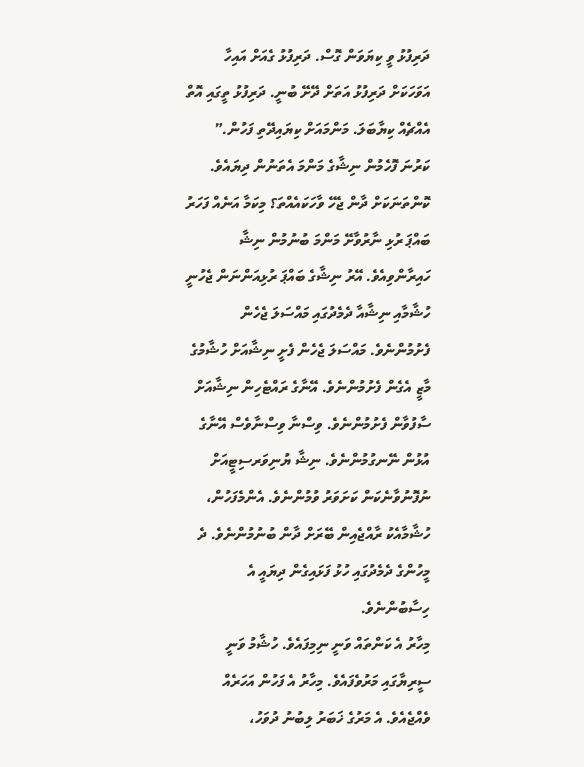ދަރިފުޅު ވީ ކިޔަވަން ގޮސް. ދަރިފުޅު ގެއަށް އައިހާ އަވަހަކަށް ދަރިފުޅު އަތަށް ދޭށޭ ބުނީ. ދަރިފުޅު ތީގައި އޮތް އެއްޗެއް ކިޔާބަލަ. މަންމައަށް ކިޔައިދޭތި ފަހުން.” ކަރުނަ ފޮހެމުން ނިޝާގެ މަންމަ އެތަނުން ދިޔައެވެ.
ކޮންތަނަކަށް ދާން ޖެހޭ ވާހަކައެއްތަ؟ މިކަމާ އަނެއް ފަހަރު ބައްޕަ ރުޅި ނާރުވާށޭ މަންމަ ބުނުމުން ނިޝާ ހައިރާންވިއެވެ. އޭރު ނިޝާގެ ބައްޕަ ރުޅިއަންނަން ޖެހުނީ ހުޝާމާއި ނިޝާއާ ދެމެދުގައި މައްސަލަ ޖެހެން ފެށުމުންނެވެ. މައްސަލަ ޖެހެން ފެށީ ނިޝާއަށް ހުޝާމުގެ މާޒީ އެގެން ފެށުމުންނެވެ. އޭނާގެ ރައްޓެހިން ނިޝާއަށް ސާފުވާން ފެށުމުންނެވެ. ވިސްނާ ވިސްނާވެސް އޭނާގެ އުޅުން ނޭނގުމުންނެވެ. ނިޝާ ޔުނިވަރސިޓީއަށް ނުފޮނުވާނެކަން ކަށަވަރު ވުމުންނެވެ. އެންމެފަހުން، ހުޝާމާއެކު ރާއްޖެއިން ބޭރަށް ދާން ބުނުމުންނެވެ. ދެ މީހުންގެ ދެމެދުގައި ހުޅު ފަޅައިގެން ދިޔައީ އެ ހިސާބުންނެވެ.
މިހާރު އެ ކަންތައް ވަނީ ނިމިފައެވެ. ހުޝާމު ވަނީ ސީރިޔާގައި މަރުވެފައެވެ. މިހާރު އެ ފަހުން އަހަރެއް ވެއްޖެއެވެ. އެ މަރުގެ ޚަބަރު ލިބުނު ދުވަހު،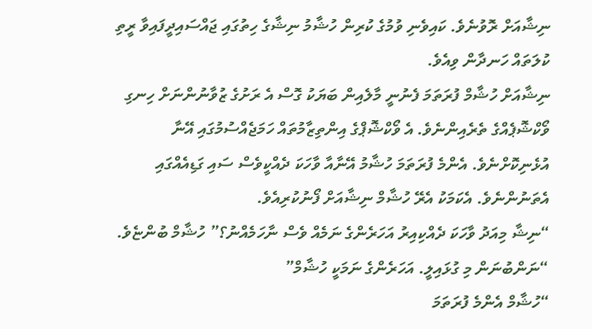ނިޝާއަށް ރޮވުނެވެ. ކައިވެނި ވުމުގެ ކުރިން ހުޝާމު ނިޝާގެ ހިތުގައި ޖައްސައިދީފައިވާ ރީތި ކުލަތައް ހަނދާން ވިއެވެ.
ނިޝާއަށް ހުޝާމް ފުރަތަމަ ފެނުނީ މާލެއިން ބަޔަކު ގޮސް އެ ރަށުގެ ޒުވާނުންނަށް ހިނގި ވޯކްޝޮޕެއްގެ ތެރެއިންނެވެ. އެ ވޯކްޝޮޕްގެ އިންތިޒާމުތައް ހަމަޖެއްސުމުގައި އޭނާ އުޅެނިކޮށްނެވެ. އެންމެ ފުރަތަމަ ހުޝާމު އޭނާއާ ވާހަކަ ދެއްކީވެސް ސައި ގަޑިއެއްގައި އެތަނުންނެވެ. އެކަމަކު އެރޭ ހުޝާމް ނިޝާއަށް ފޯނުކުރިއެވެ.
“ނިޝާ މިއަދު ވާހަކަ ދެއްކިއިރު އަހަރެންގެ ނަމެއް ވެސް ނާހަމެއްނު؟” ހުޝާމް ބުންޏެވެ. “ނަންބުނަން މި ގުޅައިލީ. އަހަރެންގެ ނަމަކީ ހުޝާމް”
“ހުޝާމް އެންމެ ފުރަތަމަ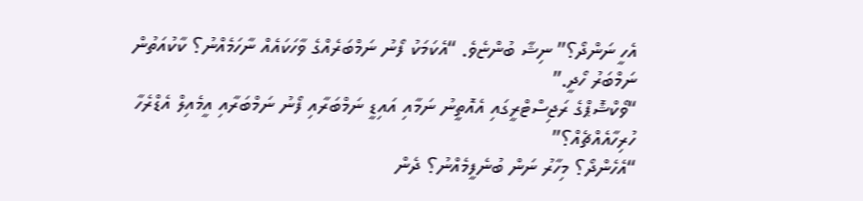އެހީ ނަންދޯ؟” ނިޝާ ބުންޏެވެ. “އެކަމަކު ފޯނު ނަމްބަރެއްގެ ވާހަކައެއް ނާހަމެއްނު؟ ކާކުއަތުން ނަމްބަރު ހޯދީ.”
“ވޯކްޝޮޕްގެ ރަޖިސްޓްރީގައި އެއޮތީނު ނަމާއި އައިޑީ ނަމްބަރާއި ފޯނު ނަމްބަރާއި އީމެއިލް އެޑްރެހާ ހުރިހާއެއްޗެއް؟”
“އެހެންދޯ؟ މިހާރު ނަން ބުނެފީމެއްނު؟ ދެން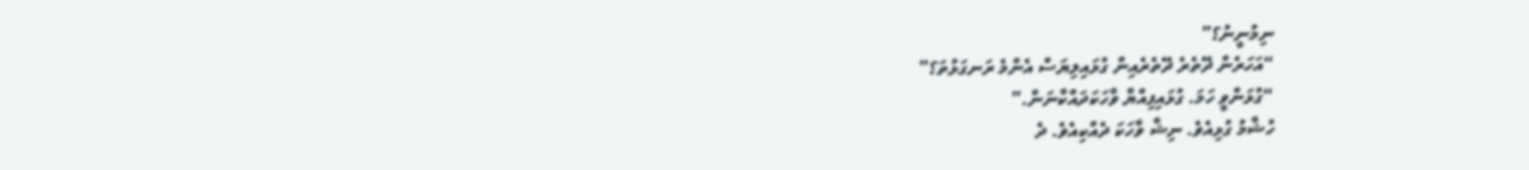ނިމުނީނު؟”
“އަހަރެން ދޭތެރެ ދޭތެރެއިން ގުޅައިލިޔަސް އެންމެ ރަނގަޅުތަ؟”
“ގުޅަންވީ ހަމަ. ގުޅައިފިއްޔާ ވާހަކަދައްކާނަން.”
ހުޝާމު ގުޅިއެވެ. ނިޝާ ވާހަކަ ދެއްކިއެވެ. ދެ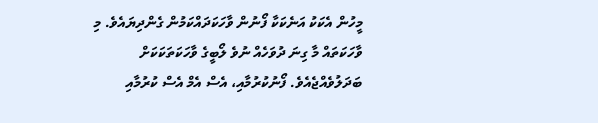މީހުން އެކަކު އަނެކަކާ ފޯނުން ވާހަކަދައްކަމުން ގެންދިޔައެވެ. މި ވާހަކަތައް މާ ގިނަ ދުވަހެއް ނުވެ ލޯބީގެ ވާހަކަތަކަކަށް ބަދަލުވެއްޖެއެވެ. ފޯނުކުރުމާއި، އެސް އެމް އެސް ކުރުމާއި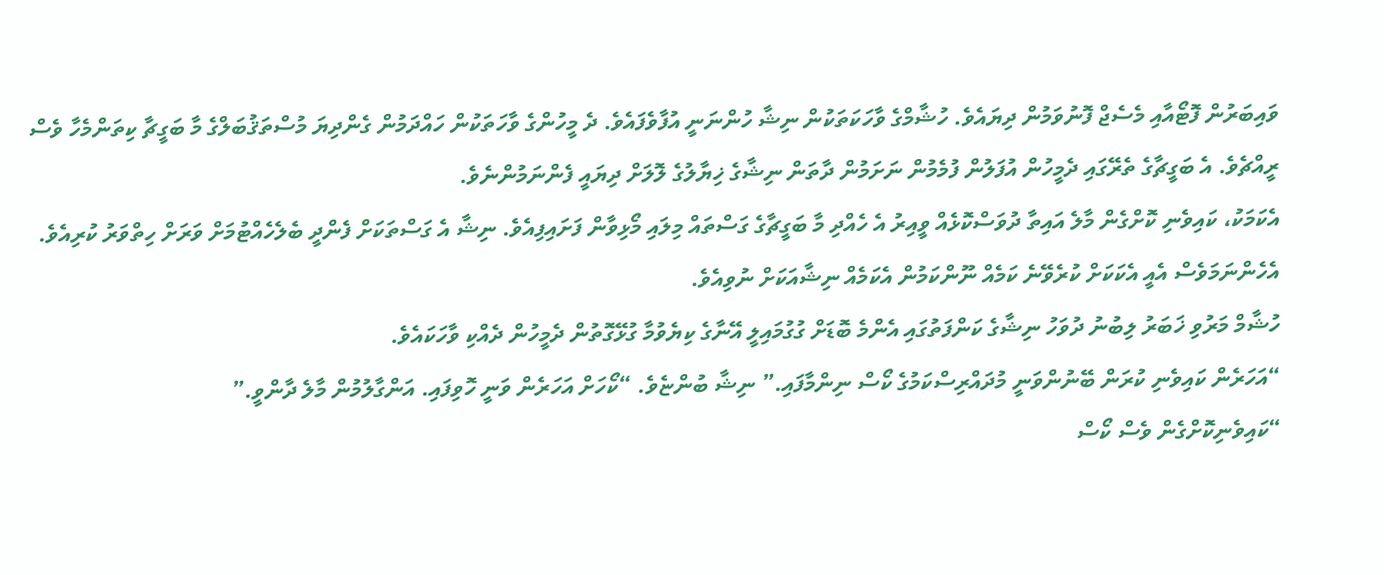ވައިބަރުން ފޮޓޯއާއި މެސެޖް ފޮނުވަމުން ދިޔައެވެ. ހުޝާމްގެ ވާހަކަތަކުން ނިޝާ ހުންނަނީ އުފާވެފައެވެ. ދެ މީހުންގެ ވާހަތަކުން ހައްދަމުން ގެންދިޔަ މުސްތަޤުބަލްގެ މާ ބަގީޗާ ކިތަންމެހާ ވެސް ރީއްޗެވެ. އެ ބަގީޗާގެ ތެރޭގައި ދެމީހުން އުފަލުން ފުމެމުން ނަށަމުން ދާތަން ނިޝާގެ ޚިޔާލުގެ ލޮލަށް ދިޔައީ ފެންނަމުންނެވެ.
އެކަމަކު، ކައިވެނި ކޮށްގެން މާލެ އައިތާ ދުވަސްކޮޅެއް ވީއިރު އެ ހެއްދި މާ ބަގީޗާގެ ގަސްތައް މިލައި މޯޅިވާން ފަށައިފިއެވެ. ނިޝާ އެ ގަސްތަކަށް ފެންދީ ބެލެހެއްޓުމަށް ވަރަށް ހިތްވަރު ކުރިއެވެ. އެހެންނަމަވެސް އެއީ އެކަކަށް ކުރެވޭނެ ކަމެއް ނޫންކަމުން އެކަމެއް ނިޝާއަކަށް ނުވިއެވެ.
ހުޝާމް މަރުވި ޚަބަރު ލިބުނު ދުވަހު ނިޝާގެ ކަންފަތުގައި އެންމެ ބޮޑަށް ގުގުމައިލީ އޭނާގެ ކިޔެވުމާ ގުޅޭގޮތުން ދެމީހުން ދެއްކި ވާހަކައެވެ.
“އަހަރެން ކައިވެނި ކުރަން ބޭނުންވަނީ މުދައްރިސްކަމުގެ ކޯސް ނިންމާފައި.” ނިޝާ ބުންޏެވެ. “ކޯހަށް އަހަރެން ވަނީ ހޮވިފައި. އަންގާލުމުން މާލެ ދާންވީ.”
“ކައިވެނިކޮށްގެން ވެސް ކޯސް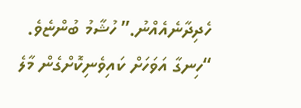ހެދިދާނެއެއްނު.” ހުޝާމު ބުންޏެވެ. “ހިނގާ އަވަހަށް ކައިވެނިކޮށްގެން މާލެ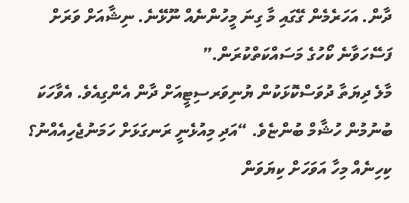ދާން. އަހަރެމެން ގޭގައި މާ ގިނަ މީހުންނެއް ނޫޅޭނެ. ނިޝާއަށް ވަރަށް ފަސޭހަވާނެ ކޯހުގެ މަސައްކަތްކުރަން.”
މާލެ ދިޔަތާ ދުވަސްކޮޅަކުން ޔުނިވަރސިޓީއަށް ދާން އެންގިއެވެ. އެވާހަކަ ބުނުމުން ހުޝާމް ބުންޏެވެ. “އަދި މިއުޅެނީ ރަނގަޅަށް ހަމަނުޖެހިއެއްނު؟ ކިހިނެއް މިހާ އަވަހަށް ކިޔަވަން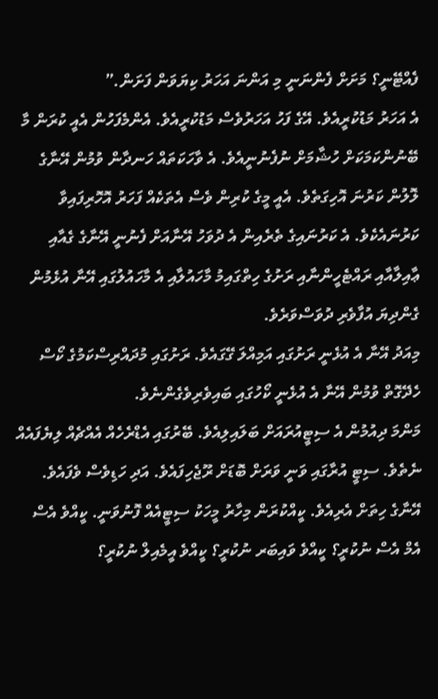ފެއްޓޭނީ؟ މަށަށް ފެންނަނީ މި އަންނަ އަހަރު ކިޔަވަން ފަށަން.”
އެ އަހަރު މަޑުކުރީއެވެ. އޭގެ ފަހު އަހަރުވެސް މަޑުކުރީއެވެ. އެންމެފަހުން އެއީ ކުރަން މާ ބޭނުންކަމަކަށް ހުޝާމަށް ނުފެނުނީއެވެ. އެ ވާހަކަތައް ހަނދާން ވުމުން އޭނާގެ ލޮލުން ކަރުނަ އޮހިގަތެވެ. އެއީ މީގެ ކުރިން ވެސް އެތަކެއް ފަހަރު އޮހޮރިފައިވާ ކަރުނައެކެވެ. އެ ކަރުނައިގެ ތެރެއިން އެ ދުވަހު އޭނާއަށް ފެނުނީ އޭނާގެ ގެއާއި ޢާއިލާއާއި ރައްޓެހީންނާއި ރަށުގެ ހިތްގައިމު މާހައުލާއި އެ މާހައުލުގައި އޭނާ އުޅެމުން ގެންދިޔަ އުފާވެރި ދުވަސްވަރެވެ.
މިއަދު އޭނާ އެ އުޅެނީ ރަށުގައި އަމިއްލަ ގޭގައެވެ. ރަށުގައި މުދައްރިސްކަމުގެ ކޯސް ހެދޭގޮތް ވުމުން އޭނާ އެ އުޅެނީ ކޯހުގައި ބައިވެރިވެގެންނެވެ.
މަންމަ ދިއުމުން އެ ސިޓީއުރައަށް ބަލައިލިއެވެ. ބޭރުގައި އެޑްރެހެއް އެއްޗެއް ލިޔެފައެއް ނެތެވެ. ސިޓީ އުރާގައި ވަނީ ވަރަށް ބޮޑަށް ރޫޖެހިފައެވެ. އަދި ހަޑިވެސް ވެފައެވެ. އޭނާގެ ހިތަށް އެރިއެވެ. ކީއްކުރަން މިހާރު މީހަކު ސިޓީއެއް ފޮނުވަނީ. ކީއްވެ އެސް އެމް އެސް ނުކުރީ؟ ކީއްވެ ވައިބަރ ނުކުރީ؟ ކީއްވެ އީމެއިލް ނުކުރީ؟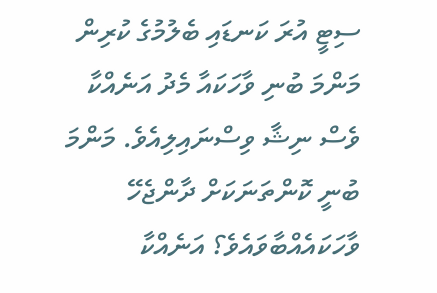ސިޓީ އުރަ ކަނޑައި ބެލުމުގެ ކުރިން މަންމަ ބުނި ވާހަކައާ މެދު އަނެއްކާ ވެސް ނިޝާ ވިސްނައިލިއެވެ. މަންމަ ބުނީ ކޮންތަނަކަށް ދާންޖެހޭ ވާހަކައެއްބާވައެވެ؟ އަނެއްކާ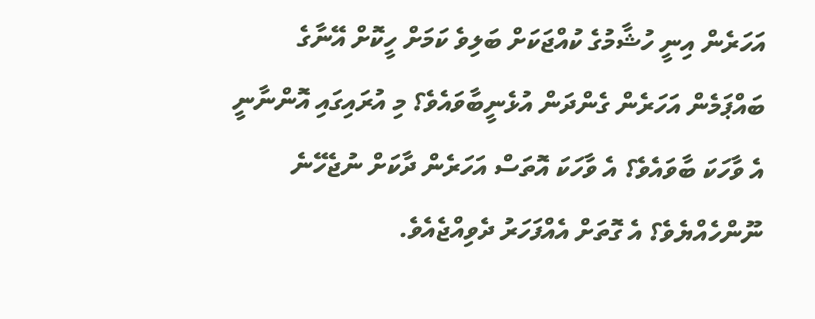އަހަރެން އިނީ ހުޝާމުގެ ކުއްޖަކަށް ބަލިވެ ކަމަށް ހީކޮށް އޭނާގެ ބައްޕަމެން އަހަރެން ގެންދަން އުޅެނީބާވައެވެ؟ މި އުރައިގައި އޮންނާނީ އެ ވާހަކަ ބާވައެވެ؟ އެ ވާހަކަ އޮތަސް އަހަރެން ދާކަށް ނުޖެހޭނެ ނޫންހެއްޔެވެ؟ އެ ގޮތަށް އެއްފަހަރު ދެވިއްޖެއެވެ.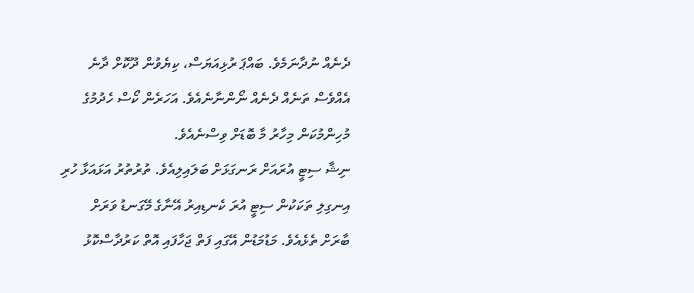ދެނެއް ނުދާނަމެވެ. ބައްޕަ ރުޅިއަޔަސް، ކިޔެވުން ދޫކޮށް ދާނެ އެއްވެސް ތަނެއް ދެނެއް ނޯންނާނެއެވެ. އަހަރެން ކޯސް ހެދުމުގެ މުހިންމުކަން މިހާރު މާ ބޮޑަށް ވިސްނެއެވެ.
ނިޝާ ސިޓީ އުރައަށް ރަނގަޅަށް ބަލައިލިއެވެ. ތުރުތުރު އަޅައަޅާ ހުރި އިނގިލި ތަކަކުން ސިޓީ އުރަ ކެނޑިއިރު އޭނާގެ މޭގަނޑު ވަރަށް ބާރަށް ތެޅެއެވެ. މަޑުމަޑުން އޭގައި ފަތް ޖަހާފައި އޮތް ކަރުދާސްކޮޅު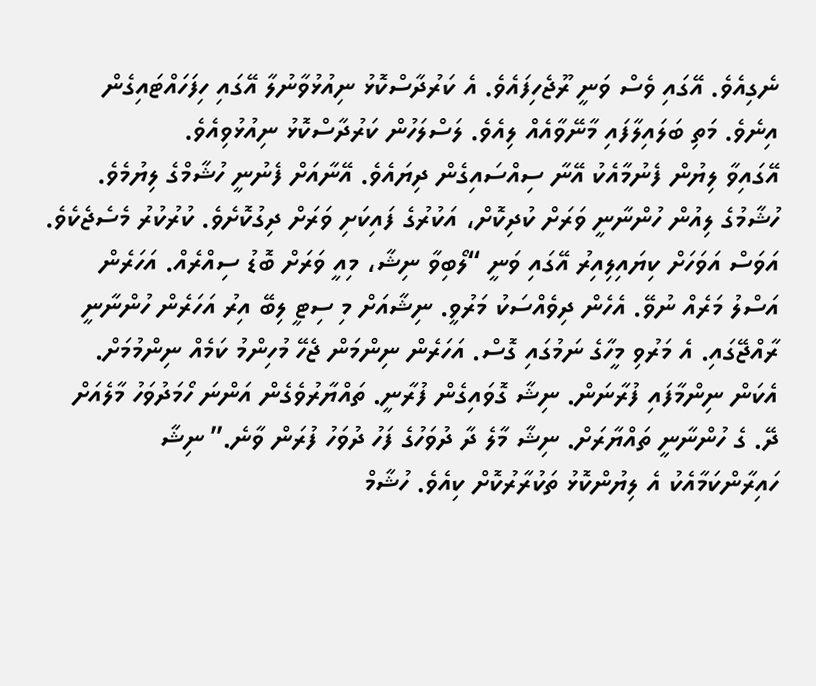ނެގިއެވެ. އޭގައި ވެސް ވަނީ ރޫޖެހިފައެވެ. އެ ކަރުދާސްކޮޅު ނިއުޅުވާނުލާ އޭގައި ހިފަހައްޓައިގެން އިނެވެ. މަތި ބަލައިލާފައި މާނޭވާއެއް ލިއެވެ. ލަސްލަހުން ކަރުދާސްކޮޅު ނިއުޅުވިއެވެ.
އޭގައިވާ ލިޔުން ފެނުމާއެކު އޭނާ ސިއްސައިގެން ދިޔައެވެ. އޭނާއަށް ފެނުނީ ހުޝާމްގެ ލިޔުމެވެ. ހުޝާމުގެ ލިއުން ހުންނާނީ ވަރަށް ކުދިކޮށް، އަކުރުގެ ފައިކަށި ވަރަށް ދިގުކޮށެވެ. ކުރުކުރު މެސެޖެކެވެ. އަވަސް އަވަހަށް ކިޔައިލިއިރު އޭގައި ވަނީ “ލޯބިވާ ނިޝާ، މިއީ ވަރަށް ބޮޑު ސިއްރެއް. އަހަރެން އަސްލު މަރެއް ނުވޭ. އެހެން ދިވެއްސަކު މަރުވީ. ނިޝާއަށް މި ސިޓީ ލިބޭ އިރު އަހަރެން ހުންނާނީ ރާއްޖޭގައި. އެ މަރުވި މީހާގެ ނަމުގައި ގޮސް. އަހަރެން ނިންމަން ޖެހޭ މުހިންމު ކަމެއް ނިންމުމަށް. އެކަން ނިންމާފައި ފުރާނަން. ނިޝާ ގޮވައިގެން ފުރާނީ. ތައްޔާރުވެގެން އަންނަ ހޯމަދުވަހު މާލެއަށް ދޭ. ގެ ހުންނާނީ ތައްޔާރަށް. ނިޝާ މާލެ ދާ ދުވަހުގެ ފަހު ދުވަހު ފުރަން ވާނެ.” ނިޝާ ހައިރާންކަމާއެކު އެ ލިޔުންކޮޅު ތަކުރާރުކޮށް ކިއެވެ. ހުޝާމް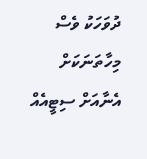ދުވަހަކު ވެސް މިހާތަނަކަށް އެނާއަށް ސިޓީއެއް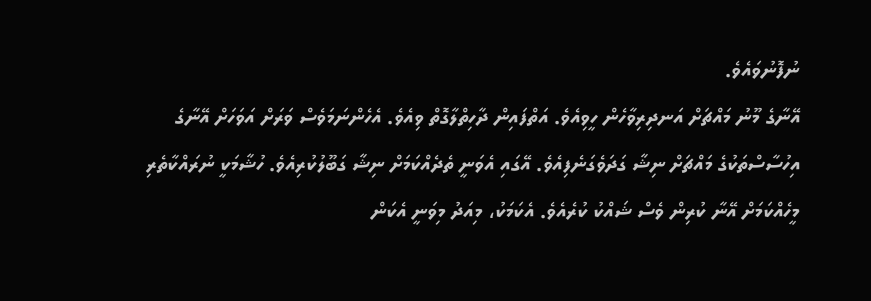ނުފޮނުވައެވެ.
އޭނާގެ މޫނު މައްޗަށް އަނދިރިވާހެން ހީވިއެވެ. އަތްފައިން ދާހިތްލާގޮތް ވިއެވެ. އެހެންނަމަވެސް ވަރަށް އަވަހަށް އޭނާގެ އިހުސާސްތަކުގެ މައްޗަށް ނިޝާ ގަދަވެގަނެފިއެވެ. އޭގައި އެވަނީ ތެދެއްކަމަށް ނިޝާ ގަބޫލުކުރިއެވެ. ހުޝާމަކީ ނުރައްކާތެރި މީހެއްކަމަށް އޭނާ ކުރިން ވެސް ޝައްކު ކުރެއެވެ. އެކަމަކު، މިއަދު މިވަނީ އެކަން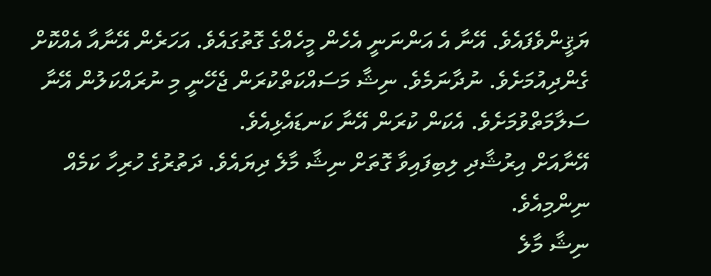ޔަޤީންވެފައެވެ. އޭނާ އެ އަންނަނީ އެހެން މީހެއްގެ ގޮތުގައެވެ. އަހަރެން އޭނާއާ އެއްކޮށް ގެންދިއުމަށެވެ. ނުދާނަމެވެ. ނިޝާ މަސައްކަތްކުރަން ޖެހޭނީ މި ނުރައްކަލުން އޭނާ ސަލާމަތްވުމަށެވެ. އެކަން ކުރަން އޭނާ ކަނޑައެޅިއެވެ.
އޭނާއަށް އިރުޝާދި ލިބިފައިވާ ގޮތަށް ނިޝާ މާލެ ދިޔައެވެ. ދަތުރުގެ ހުރިހާ ކަމެއް ނިންމިއެވެ.
ނިޝާ މާލެ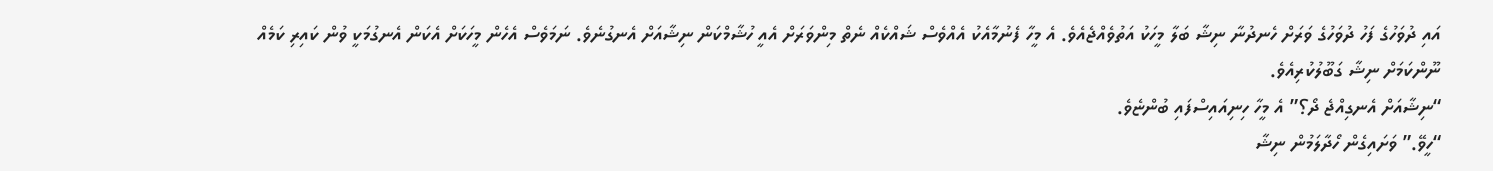އައި ދުވަހުގެ ފަހު ދުވަހުގެ ވަރަށް ހެނދުނާ ނިޝާ ބަލާ މީހަކު އަތުވެއްޖެއެވެ. އެ މީހާ ފެނުމާއެކު އެއްވެސް ޝައްކެއް ނެތް މިންވަރަށް އެއީ ހުޝާމްކަން ނިޝާއަށް އެނގުނެވެ. ނަމަވެސް އެހެން މީހަކަށް އެކަން އެނގުމަކީ ވުން ކައިރި ކަމެއް ނޫންކަމަށް ނިޝާ ގަބޫލުކުރިއެވެ.
“ނިޝާއަށް އެނގިއްޖެ ދޯ؟” އެ މީހާ ހިނިއައިސްފައި ބުންޏެވެ.
“ހީވޭ.” ވަށައިގެން ހޯދާލަމުން ނިޝާ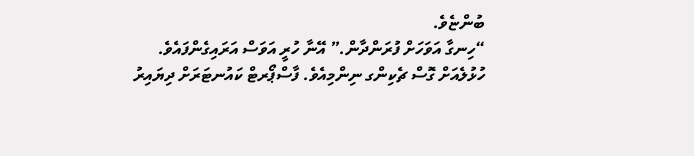ބުންޏެވެ.
“ހިނގާ އަވަހަށް ފުރަންދާން.” އޭނާ ހުރީ އަވަސް އަރައިގެންފައެވެ.
ހުޅުލެއަށް ގޮސް ޗެކިންގ ނިންމިއެވެ. ފާސްޕޯރޓް ކައުނޓަރަށް ދިޔައިރު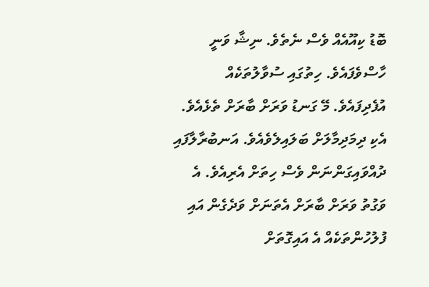ބޮޑު ކިއޫއެއް ވެސް ނެތެވެ. ނިޝާ ވަނީ ހާސްވެފައެވެ. ހިތުގައި ސުވާލުތަކެއް އުފެދިފައެވެ. މޭ ގަނޑު ވަރަށް ބާރަށް ތެޅެއެވެ. އެކި ދިމަދިމާލަށް ބަލައިލެވެއެވެ. އަނބުރާލާފައި ދުއްވައިގަންނަން ވެސް ހިތަށް އެރިއެވެ. އެ ވަގުތު ވަރަށް ބާރަށް އެތަނަށް ވަދެގެން އައި ފުލުހުންތަކެއް އެ އައިގޮތަށް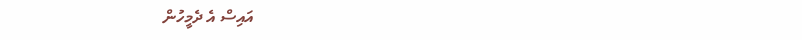އައިސް އެ ދެމީހުން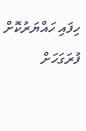ހިފައި ހައްޔަރުކޮށް ފުރަގަހަށް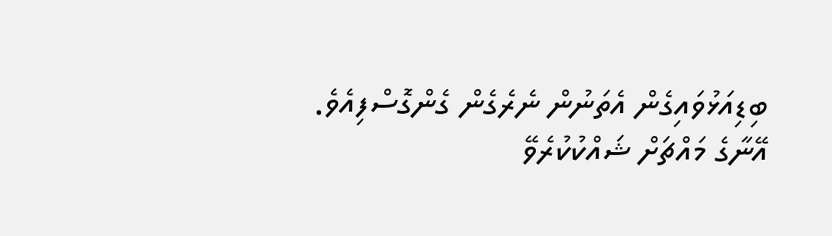ބިޑިއަޅުވައިގެން އެތަނުން ނެރެގެން ގެންގޮސްފިއެވެ.
އޭނާގެ މައްޗަށް ޝައްކުކުރެވޭ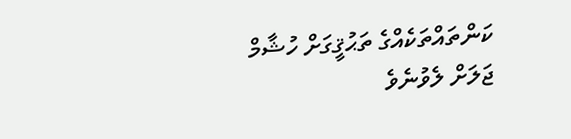ކަންތައްތަކެއްގެ ތަޙުޤީގަށް ހުޝާމް ޖަލަށް ލެވުނެވެ